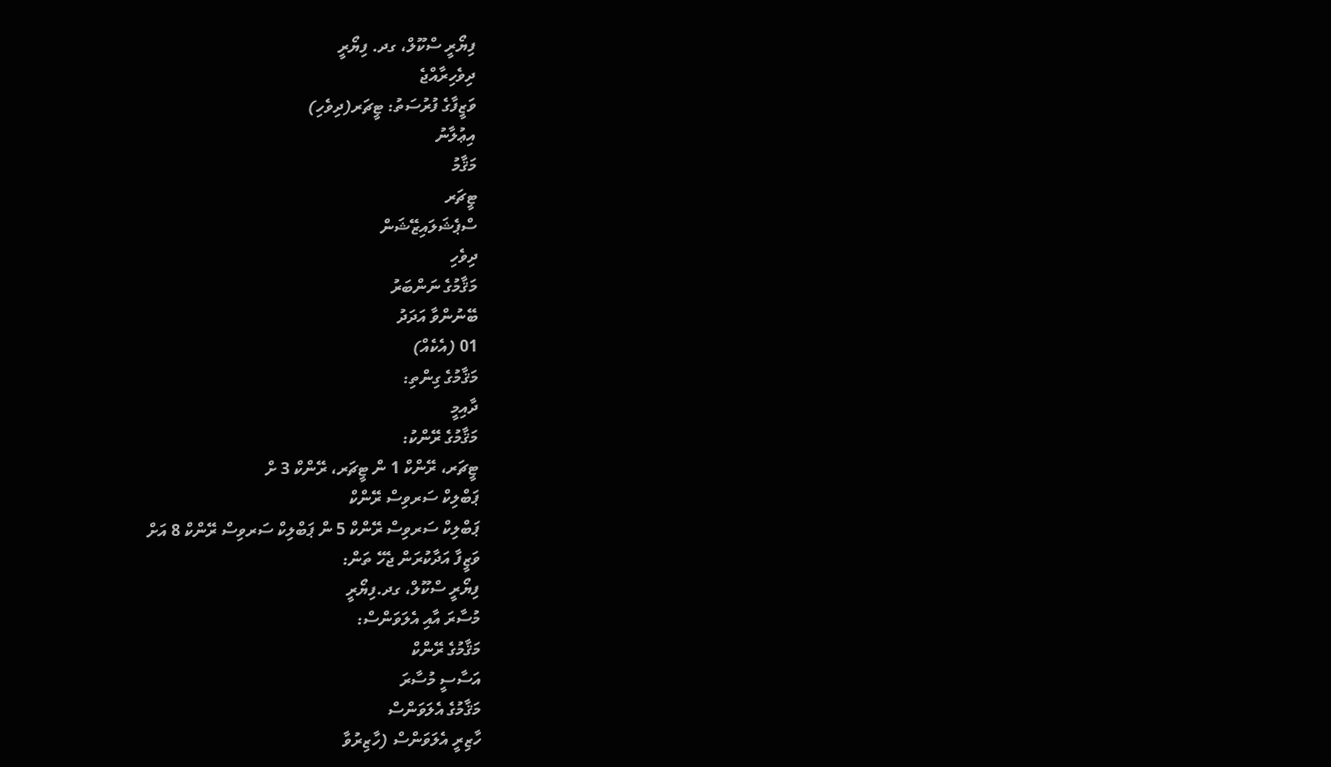ފިޔޯރީ ސްކޫލް، ގދ. ފިޔޯރީ
ދިވެހިރާއްޖެ
ވަޒީފާގެ ފުރުސަތު: ޓީޗަރ(ދިވެހި)
އިޢުލާނު
މަޤާމު
ޓީޗަރ
ސްޕެޝަލައިޒޭޝަން
ދިވެހި
މަޤާމުގެ ނަންބަރު
ބޭނުންވާ އަދަދު
01 (އެކެއް)
މަޤާމުގެ ގިންތި:
ދާއިމީ
މަޤާމުގެ ރޭންކު:
ޓީޗަރ، ރޭންކް 1 ން ޓީޗަރ، ރޭންކް 3 ށް
ޕަބްލިކް ސަރވިސް ރޭންކް
ޕަބްލިކް ސަރވިސް ރޭންކް 5 ން ޕަބްލިކް ސަރވިސް ރޭންކް 8 އަށް
ވަޒީފާ އަދާކުރަން ޖެހޭ ތަން:
ފިޔޯރީ ސްކޫލް، ގދ.ފިޔޯރީ
މުސާރަ އާއި އެލަވަންސް:
މަޤާމުގެ ރޭންކް
އަސާސީ މުސާރަ
މަޤާމުގެ އެލަވަންސް
ހާޒިރީ އެލަވަންސް (ހާޒިރުވާ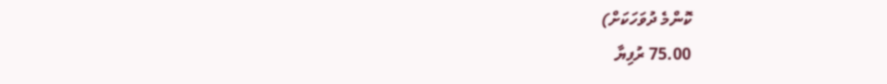ކޮންމެ ދުވަހަކަށް)
75.00 ރުފިޔާ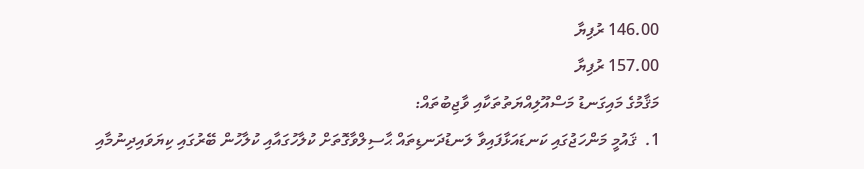146.00 ރުފިޔާ
157.00 ރުފިޔާ
މަޤާމުގެ މައިގަނޑު މަސްއޫލިއްޔަތުތަކާއި ވާޖިބުތައް:
1.  ޤައުމީ މަންހަޖުގައި ކަނޑައަޅާފައިވާ ލަނޑުދަނޑިތައް ޙާސިލްވާގޮތަށް ކުލާހުގައާއި ކުލާހުން ބޭރުގައި ކިޔަވައިދިނުމާއި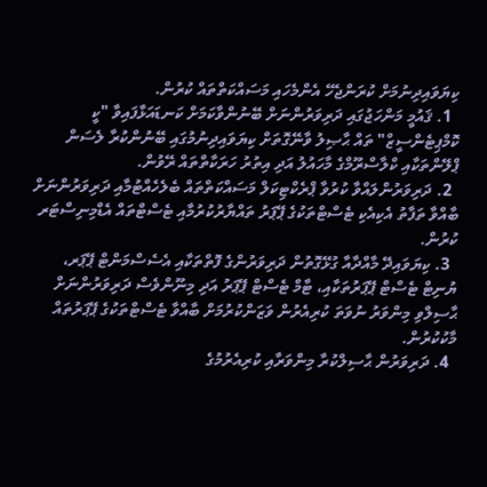ކިޔަވައިދިނުމަށް ކުރަންޖެހޭ އެންމެހައި މަސައްކަތްތައް ކުރުން.
  1. ޤައުމީ މަންހަޖުގައި ދަރިވަރުންނަށް ބޭނުންވާކަމަށް ކަނޑައަޅާފައިވާ "ކީ ކޮމްޕިޓެންސީޒް" ތައް ޙާޞިލު ވާނޭގޮތަށް ކިޔަވައިދިނުމުގައި ބޭނުންކުރާ ލެސަން ޕްލޭންތަކާއި ކްލާސްރޫމްގެ މާހައުލު އަދި އިތުރު ހަރަކާތްތައް ރޭވުން.
  2. ދަރިވަރުންލައްވާ ކުރުވާ ޕްރެކްޓިކަލް މަސައްކަތްތައް ބެލެހެއްޓުމާއި ދަރިވަރުންނަށް ބާއްވާ ތަފާތު އެކިއެކި ޓެސްޓްތަކުގެ ޕޭޕަރު ތައްޔާރުކުރުމާއި ޓެސްޓްތައް އެޑްމިނިސްޓަރ ކުރުން.
  3. ކިޔަވައިދޭ މާއްދާއާ ގުޅޭގޮތުން ދަރިވަރުންގެ ފޮތްތަކާއި އެސެސްމަންޓް ޕޭޕަރ، ޔުނިޓް ޓެސްޓް ޕޭޕަރުތަކާއި، ޓާމް ޓެސްޓް ޕޭޕަރު އަދި މިނޫންވެސް ދަރިވަރުންނަށް ޙާސިލްވި މިންވަރު ނުވަތަ ކުރިއެރުން ވަޒަންކުރުމަށް ބާއްވާ ޓެސްޓްތަކުގެ ޕޭޕަރުތައް މާކުކުރުން.
  4. ދަރިވަރުން ޙާސިލްކުރާ މިންވަރާއި ކުރިއެރުމުގެ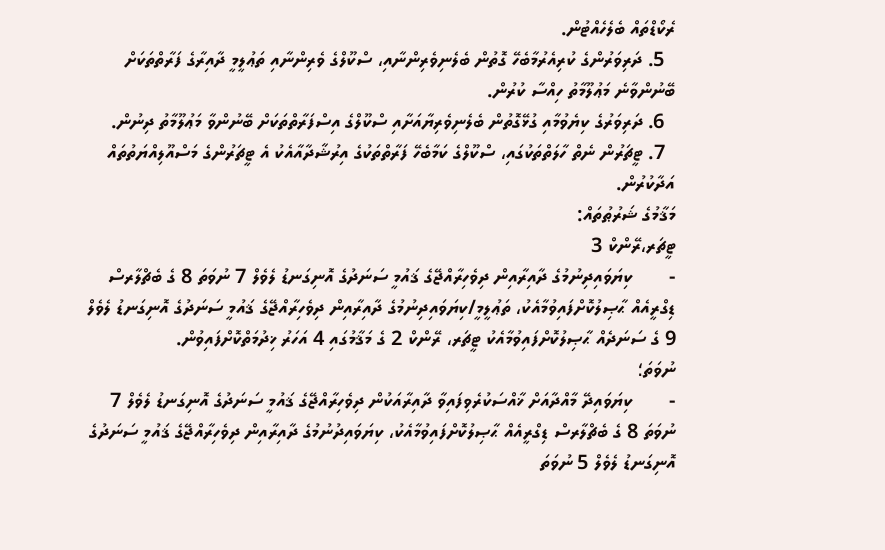ރެކޯޑްތައް ބެލެހެއްޓުން.
  5. ދަރިވަރުންގެ ކުރިއެރުމާބެހޭ ގޮތުން ބެލެނިވެރިންނާއި، ސްކޫލްގެ ވެރިންނާއި ތަޢުލީމީ ދާއިރާގެ ފަރާތްތަކަށް ބޭނުންވާނެ މަޢުލޫމާތު ހިއްސާ ކުރުން.
  6. ދަރިވަރުގެ ކިޔެވުމާއި ގުޅޭގޮތުން ބެލެނިވެރިޔާއަށާއި ސްކޫލްގެ އިސްފަރާތްތަކަށް ބޭނުންވާ މަޢުލޫމާތު ދިނުން.
  7. ޓީޗަރުން ނެތް ހާލަތްތަކުގައި، ސްކޫލްގެ ކަމާބެހޭ ފަރާތްތަކުގެ އިރުޝާދާއާއެކު އެ ޓީޗަރުންގެ މަސްއޫލިއްޔަތުތައް އަދާކުރުން.
މަޤާމުގެ ޝަރުޠުތައް:
ޓީޗަރ،ރޭންކް 3
-       ކިޔަވައިދިނުމުގެ ދާއިރާއިން ދިވެހިރާއްޖޭގެ ޤައުމީ ސަނަދުގެ އޮނިގަނޑު ލެވެލް 7 ނުވަތަ 8 ގެ ބެޗްލާރސް ޑިގްރީއެއް ޙާޞިލުކޮށްފައިވުމާއެކު، ތަޢުލީމީ/ކިޔަވައިދިނުމުގެ ދާއިރާއިން ދިވެހިރާއްޖޭގެ ޤައުމީ ސަނަދުގެ އޮނިގަނޑު ލެވެލް 9 ގެ ސަނަދެއް ޙާޞިލުކޮށްފައިވުމާއެކު ޓީޗަރ، ރޭންކް 2 ގެ މަޤާމުގައި 4 އަހަރު ޚިދުމަތްކޮށްފައިވުން.
ނުވަތަ؛
-       ކިޔަވައިދޭ މާއްދާއަށް ޚާއްސަކުރެވިފައިވާ ދާއިރާއަކުން ދިވެހިރާއްޖޭގެ ޤައުމީ ސަނަދުގެ އޮނިގަނޑު ލެވެލް 7 ނުވަތަ 8 ގެ ބެޗްލާރސް ޑިގްރީއެއް ޙާޞިލުކޮށްފައިވުމާއެކު، ކިޔަވައިދުނުމުގެ ދާއިރާއިން ދިވެހިރާއްޖޭގެ ޤައުމީ ސަނަދުގެ އޮނިގަނޑު ލެވެލް 5 ނުވަތަ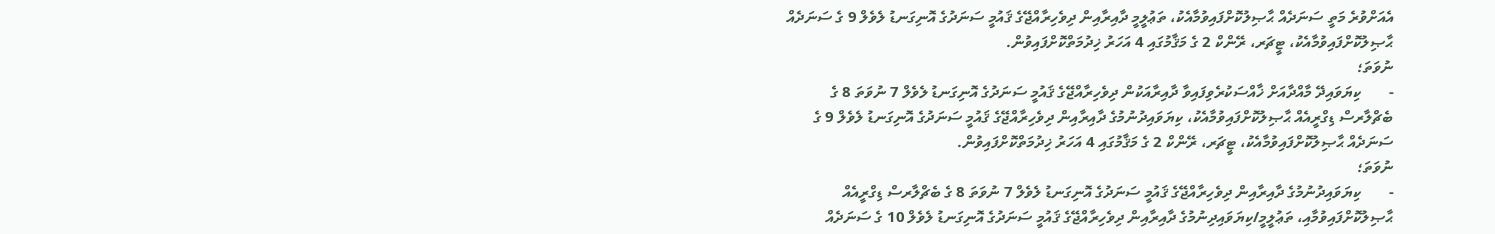އެއަށްވުރެ މަތީ ސަނަދެއް ޙާޞިލުކޮށްފައިވުމާއެކު، ތަޢުލީމީ ދާއިރާއިން ދިވެހިރާއްޖޭގެ ޤައުމީ ސަނަދުގެ އޮނިގަނޑު ލެވެލް 9 ގެ ސަނަދެއް ޙާޞިލުކޮށްފައިވުމާއެކު، ޓީޗަރ، ރޭންކް 2 ގެ މަޤާމުގައި 4 އަހަރު ޚިދުމަތްކޮށްފައިވުން.
ނުވަތަ؛
-       ކިޔަވައިދޭ މާއްދާއަށް ޚާއްސަކުރެވިފައިވާ ދާއިރާއަކުން ދިވެހިރާއްޖޭގެ ޤައުމީ ސަނަދުގެ އޮނިގަނޑު ލެވެލް 7 ނުވަތަ 8 ގެ ބެޗްލާރސް ޑިގްރީއެއް ޙާޞިލުކޮށްފައިވުމާއެކު، ކިޔަވައިދުނުމުގެ ދާއިރާއިން ދިވެހިރާއްޖޭގެ ޤައުމީ ސަނަދުގެ އޮނިގަނޑު ލެވެލް 9 ގެ ސަނަދެއް ޙާޞިލުކޮށްފައިވުމާއެކު، ޓީޗަރ، ރޭންކް 2 ގެ މަޤާމުގައި 4 އަހަރު ޚިދުމަތްކޮށްފައިވުން.
ނުވަތަ؛
-       ކިޔަވައިދުނުމުގެ ދާއިރާއިން ދިވެހިރާއްޖޭގެ ޤައުމީ ސަނަދުގެ އޮނިގަނޑު ލެވެލް 7 ނުވަތަ 8 ގެ ބެޗްލާރސް ޑިގްރީއެއް ޙާޞިލުކޮށްފައިވުމާއި، ތަޢުލީމީ/ކިޔަވައިދިނުމުގެ ދާއިރާއިން ދިވެހިރާއްޖޭގެ ޤައުމީ ސަނަދުގެ އޮނިގަނޑު ލެވެލް 10 ގެ ސަނަދެއް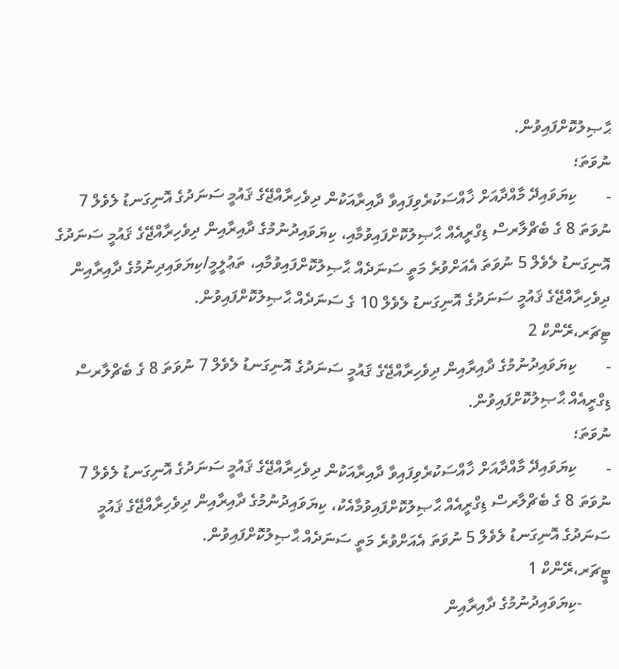ޙާޞިލުކޮށްފައިވުން.
ނުވަތަ؛
-       ކިޔަވައިދޭ މާއްދާއަށް ޚާއްސަކުރެވިފައިވާ ދާއިރާއަކުން ދިވެހިރާއްޖޭގެ ޤައުމީ ސަނަދުގެ އޮނިގަނޑު ލެވެލް 7 ނުވަތަ 8 ގެ ބެޗްލާރސް ޑިގްރީއެއް ޙާޞިލުކޮށްފައިވުމާއި، ކިޔަވައިދުނުމުގެ ދާއިރާއިން ދިވެހިރާއްޖޭގެ ޤައުމީ ސަނަދުގެ އޮނިގަނޑު ލެވެލް 5 ނުވަތަ އެއަށްވުރެ މަތީ ސަނަދެއް ޙާޞިލުކޮށްފައިވުމާއި، ތަޢުލީމީ/ކިޔަވައިދިނުމުގެ ދާއިރާއިން ދިވެހިރާއްޖޭގެ ޤައުމީ ސަނަދުގެ އޮނިގަނޑު ލެވެލް 10 ގެ ސަނަދެއް ޙާޞިލުކޮށްފައިވުން.
ޓިޗަރ،ރޭންކް 2
-       ކިޔަވައިދުނުމުގެ ދާއިރާއިން ދިވެހިރާއްޖޭގެ ޤައުމީ ސަނަދުގެ އޮނިގަނޑު ލެވެލް 7 ނުވަތަ 8 ގެ ބެޗްލާރސް ޑިގްރީއެއް ޙާޞިލުކޮށްފައިވުން.
ނުވަތަ؛
-       ކިޔަވައިދޭ މާއްދާއަށް ޚާއްސަކުރެވިފައިވާ ދާއިރާއަކުން ދިވެހިރާއްޖޭގެ ޤައުމީ ސަނަދުގެ އޮނިގަނޑު ލެވެލް 7 ނުވަތަ 8 ގެ ބެޗްލާރސް ޑިގްރީއެއް ޙާޞިލުކޮށްފައިވުމާއެކު، ކިޔަވައިދުނުމުގެ ދާއިރާއިން ދިވެހިރާއްޖޭގެ ޤައުމީ ސަނަދުގެ އޮނިގަނޑު ލެވެލް 5 ނުވަތަ އެއަށްވުރެ މަތީ ސަނަދެއް ޙާޞިލުކޮށްފައިވުން.
ޓީޗަރ،ރޭންކް 1
       -ކިޔަވައިދުނުމުގެ ދާއިރާއިން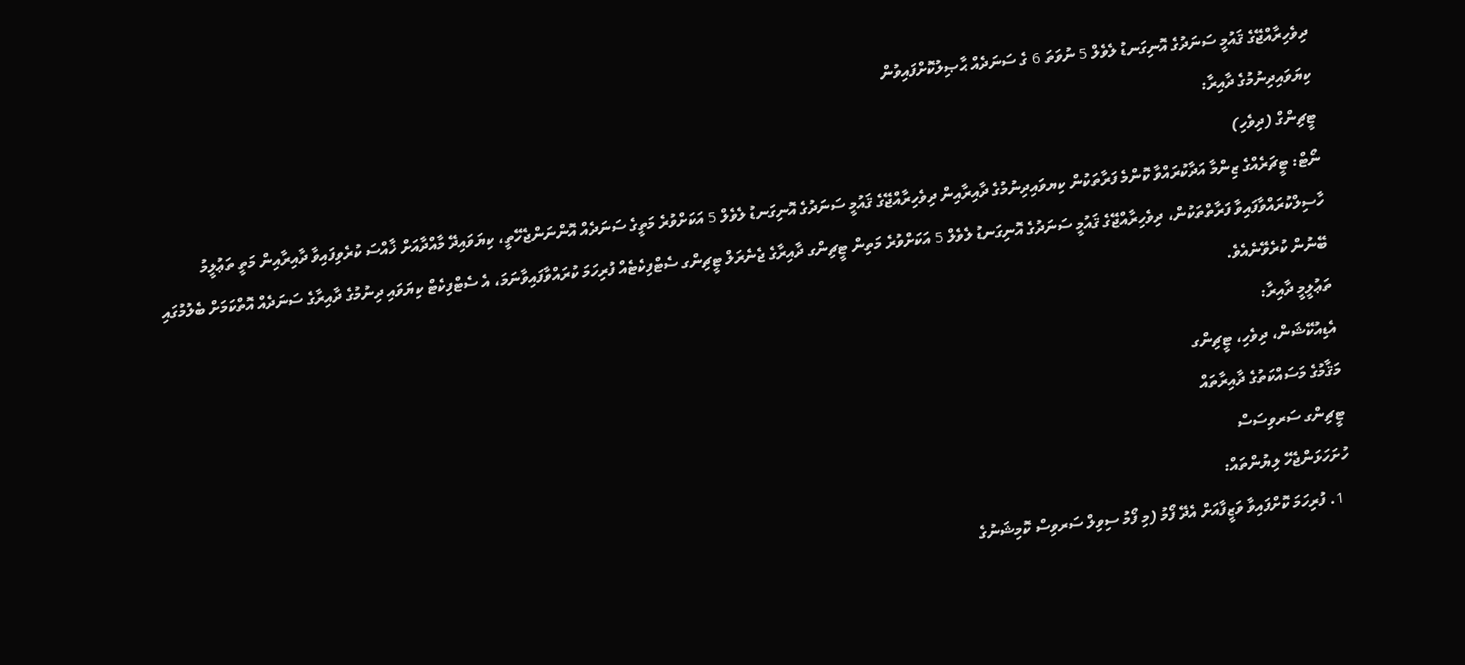ދިވެހިރާއްޖޭގެ ޤައުމީ ސަނަދުގެ އޮނިގަނޑު ލެވެލް 5 ނުވަތަ 6 ގެ ސަނަދެއް ޙާޞިލުކޮށްފައިވުން
ކިޔަވައިދިނުމުގެ ދާއިރާ:
ޓީޗިންގް (ދިވެހި)
ނޯޓް: ޓީޗަރެއްގެ ޒިންމާ އަދާކުރައްވާ ކޮންމެ ފަރާތަކުން ކިޔވައިދިނުމުގެ ދާއިރާއިން ދިވެހިރާއްޖޭގެ ޤައުމީ ސަނަދުގެ އޮނިގަނޑު ލެވެލް 5 އަކަށްވުރެ މަތީގެ ސަނަދެއް އޮންނަންޖެހޭތީ، ކިޔަވައިދޭ މާއްދާއަށް ޚާއްސަ ކުރެވިފައިވާ ދާއިރާއިން މަތީ ތަޢުލީމު ހާސިލްކުރައްވާފައިވާ ފަރާތްތަކުން، ދިވެހިރާއްޖޭގެ ޤައުމީ ސަނަދުގެ އޮނިގަނޑު ލެވެލް 5 އަކަށްވުރެ މަތިން ޓީޗިންގ ދާއިރާގެ ޖެނެރަލް ޓީޗިންގ ސެޓްފިކެޓެއް ފުރިހަމަ ކުރައްވާފައިވާނަމަ، އެ ސެޓްފިކެޓް ކިޔަވައި ދިނުމުގެ ދާއިރާގެ ސަނަދެއް އޮތްކަމަށް ބެލުމުގައި ބޭނުން ކުރެވޭނެއެވެ.
ތަޢުލީމީ ދާއިރާ:
އެޑިއުކޭޝަން، ދިވެހި، ޓީޗިންގ
މަޤާމުގެ މަސައްކަތުގެ ދާއިރާތައް
ޓީޗިންގ ސަރވިސަސް
ހުށަހަޅަންޖެހޭ ލިޔުންތައް:
  1. ފުރިހަމަ ކޮށްފައިވާ ވަޒީފާއަށް އެދޭ ފޯމު (މި ފޯމު ސިވިލް ސަރވިސް ކޮމިޝަނުގެ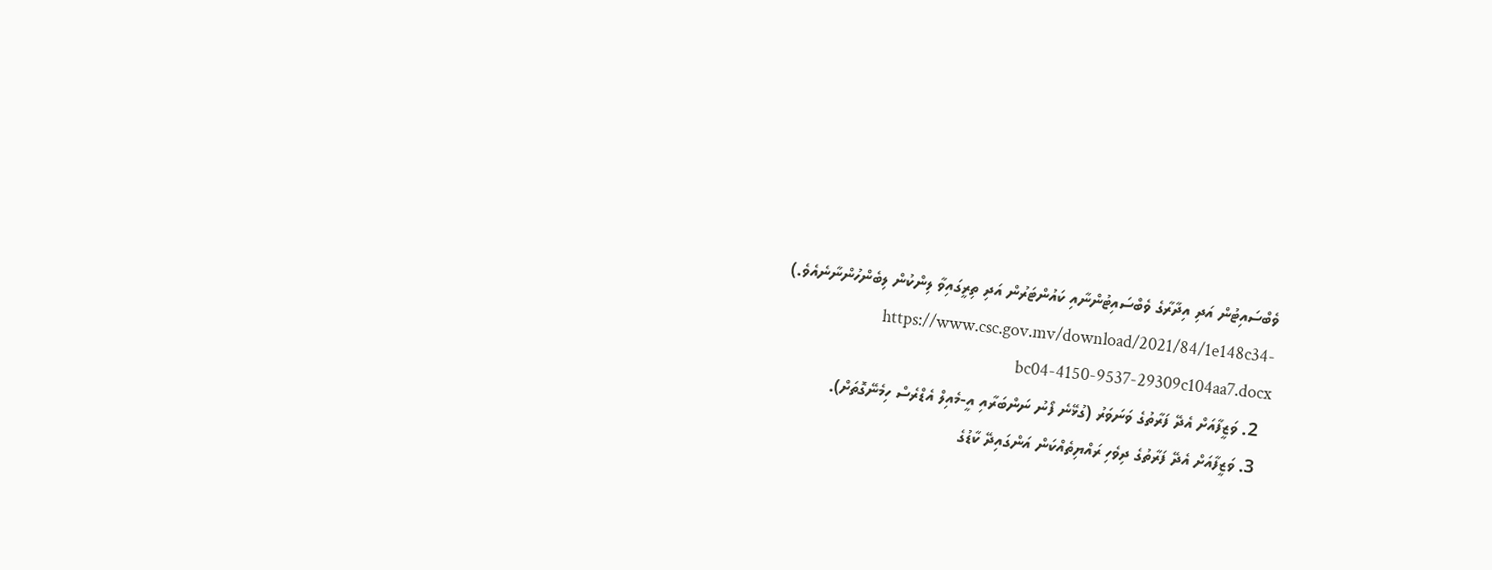ވެބްސައިޓުން އަދި އިދާރާގެ ވެބްސައިޓުންނާއި ކައުންޓަރުން އަދި ތިރީގައިވާ ލިންކުން ލިބެންހުންނާނެއެވެ.)  https://www.csc.gov.mv/download/2021/84/1e148c34-bc04-4150-9537-29309c104aa7.docx
  2. ވަޒީފާއަށް އެދޭ ފަރާތުގެ ވަނަވަރު (ގުޅޭނެ ފޯނު ނަންބަރާއި އީ-މެއިލް އެޑްރެސް ހިމެނޭގޮތަށް).
  3. ވަޒީފާއަށް އެދޭ ފަރާތުގެ ދިވެހި ރައްޔިތެއްކަން އަންގައިދޭ ކާޑުގެ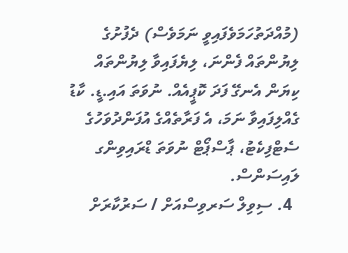(މުއްދަތުހަމަވެފައިވީ ނަމަވެސް) ދެފުށުގެ ލިޔުންތައް ފެންނަ، ލިޔެފައިވާ ލިޔުންތައް ކިޔަން އެނގޭ ފަދަ ކޮޕީއެއް. ނުވަތަ އައި.ޑީ. ކާޑު ގެއްލިފައިވާ ނަމަ، އެ ފަރާތެއްގެ އުފަންދުވަހުގެ ސެޓްފިކެޓު، ޕާސްޕޯޓް ނުވަތަ ޑްރައިވިންގ ލައިސަންސް.
  4. ސިވިލް ސަރވިސްއަށް / ސަރުކާރަށް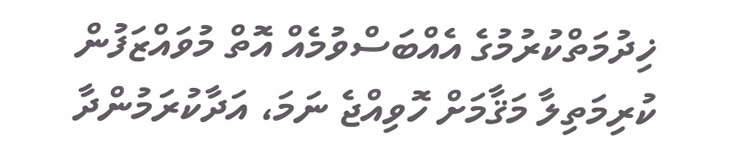ޚިދުމަތްކުރުމުގެ އެއްބަސްވުމެއް އޮތް މުވައްޒަފުން ކުރިމަތިލާ މަޤާމަށް ހޮވިއްޖެ ނަމަ، އަދާކުރަމުންދާ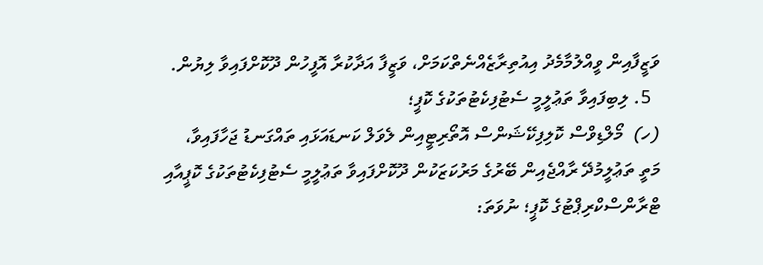ވަޒީފާއިން ވީއްލުމާމެދު އިއުތިރާޒެއްނެތްކަމަށް، ވަޒީފާ އަދާކުރާ އޮފީހުން ދޫކޮށްފައިވާ ލިޔުން.
  5. ލިބިފައިވާ ތަޢުލީމީ ސެޓުފިކެޓުތަކުގެ ކޮޕީ؛
(ހ)  މޯލްޑިވްސް ކޮލިފިކޭޝަންސް އޮތޯރިޓީއިން ލެވަލް ކަނޑައަޅައި ތައްގަނޑު ޖަހާފައިވާ، މަތީ ތަޢުލީމުދޭ ރާއްޖެއިން ބޭރުގެ މަރުކަޒަކުން ދޫކޮށްފައިވާ ތަޢުލީމީ ސެޓުފިކެޓުތަކުގެ ކޮޕީއާއި ޓްރާންސްކްރިޕްޓުގެ ކޮޕީ؛ ނުވަތަ: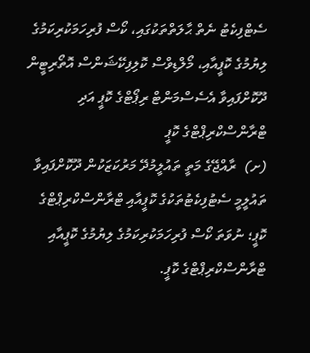ސެޓްފިކެޓު ނެތް ޙާލަތްތަކުގައި، ކޯސް ފުރިހަމަކުރިކަމުގެ ލިޔުމުގެ ކޮޕީއާއި، މޯލްޑިވްސް ކޮލިފިކޭޝަންސް އޮތޯރިޓީން ދޫކޮށްފައިވާ އެސެސްމަންޓް ރިޕޯޓްގެ ކޮޕީ އަދި ޓްރާންސްކްރިޕްޓްގެ ކޮޕީ
(ށ)  ރާއްޖޭގެ މަތީ ތައުލީމުދޭ މަރުކަޒަކުން ދޫކޮށްފައިވާ ތައުލީމީ ސެޓުފިކެޓުތަކުގެ ކޮޕީއާއި ޓްރާންސްކްރިޕްޓްގެ ކޮޕީ؛ ނުވަތަ ކޯސް ފުރިހަމަކުރިކަމުގެ ލިޔުމުގެ ކޮޕީއާއި ޓްރާންސްކްރިޕްޓްގެ ކޮޕީ.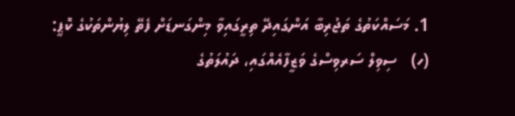1. މަސައްކަތުގެ ތަޖުރިބާ އަންގައިދޭ ތިރީގައިވާ މިންގަނޑަށް ފެތޭ ލިޔުންތަކުގެ ކޮޕީ:
(ހ)   ސިވިލް ސަރވިސްގެ ވަޒީފާއެއްގައި، ދައުލަތުގެ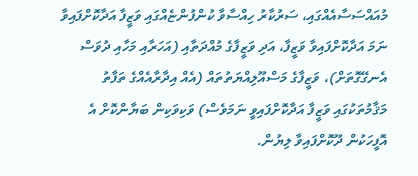މުއައްސަސާއެއްގައި، ސަރުކާރު ހިއްސާވާ ކުންފުންޏެއްގައި ވަޒީފާ އަދާކޮށްފައިވާ ނަމަ އަދާކޮށްފައިވާ ވަޒީފާ، އަދި ވަޒީފާގެ މުއްދަތާއި (އަހަރާއި މަހާއި ދުވަސް އެނގޭގޮތަށް)، ވަޒީފާގެ މަސްއޫލިއްޔަތުތައް (އެއް އިދާރާއެއްގެ ތަފާތު މަޤާމުތަކުގައި ވަޒީފާ އަދާކޮށްފައިވީ ނަމަވެސް) ވަކިވަކިން ބަޔާންކޮށް އެ އޮފީހަކުން ދޫކޮށްފައިވާ ލިޔުން.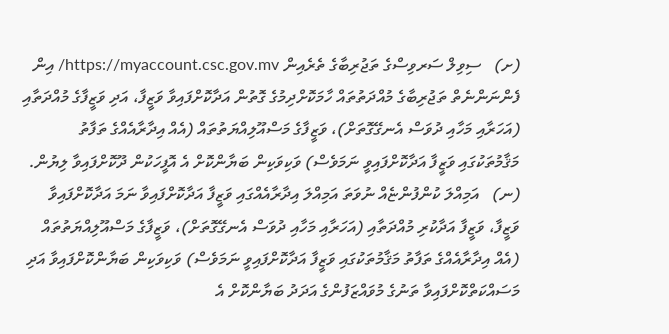(ށ)   ސިވިލް ސަރވިސްގެ ތަޖުރިބާގެ ތެރެއިން https://myaccount.csc.gov.mv/ އިން ފެންނަންނެތް ތަޖުރިބާގެ މުއްދަތުތައް ހާމަކޮށްދިމުގެ ގޮތުން އަދާކޮށްފައިވާ ވަޒީފާ، އަދި ވަޒީފާގެ މުއްދަތާއި (އަހަރާއި މަހާއި ދުވަސް އެނގޭގޮތަށް)، ވަޒީފާގެ މަސްއޫލިއްޔަތުތައް (އެއް އިދާރާއެއްގެ ތަފާތު މަޤާމުތަކުގައި ވަޒީފާ އަދާކޮށްފައިވީ ނަމަވެސް) ވަކިވަކިން ބަޔާންކޮށް އެ އޮފީހަކުން ދޫކޮށްފައިވާ ލިޔުން.
(ނ)   އަމިއްލަ ކުންފުންޏެއް ނުވަތަ އަމިއްލަ އިދާރާއެއްގައި ވަޒީފާ އަދާކޮށްފައިވާ ނަމަ އަދާކޮށްފައިވާ ވަޒީފާ، ވަޒީފާ އަދާކުރި މުއްދަތާއި (އަހަރާއި މަހާއި ދުވަސް އެނގޭގޮތަށް)، ވަޒީފާގެ މަސްއޫލިއްޔަތުތައް (އެއް އިދާރާއެއްގެ ތަފާތު މަޤާމުތަކުގައި ވަޒީފާ އަދާކޮށްފައިވީ ނަމަވެސް) ވަކިވަކިން ބަޔާންކޮށްފައިވާ އަދި މަސައްކަތްކޮށްފައިވާ ތަނުގެ މުވައްޒަފުންގެ އަދަދު ބަޔާންކޮށް އެ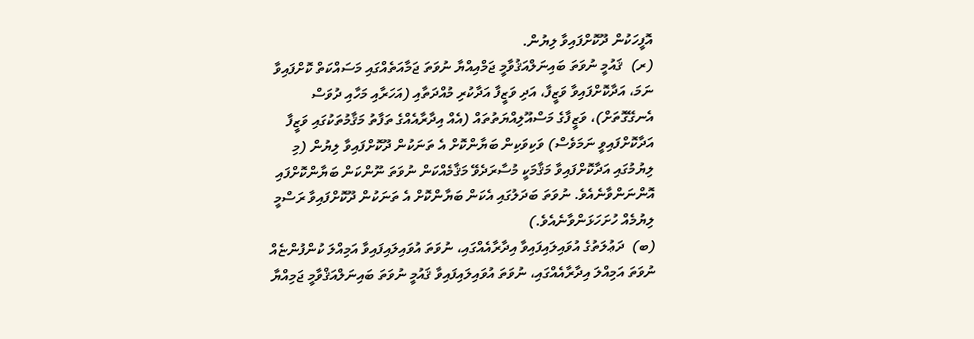އޮފީހަކުން ދޫކޮށްފައިވާ ލިޔުން.
(ރ)  ޤައުމީ ނުވަތަ ބައިނަލްއަޤުވާމީ ޖަމްއިއްޔާ ނުވަތަ ޖަމާއަތެއްގައި މަސައްކަތް ކޮށްފައިވާ ނަމަ، އަދާކޮށްފައިވާ ވަޒީފާ، އަދި ވަޒީފާ އަދާކުރި މުއްދަތާއި (އަހަރާއި މަހާއި ދުވަސް އެނގޭގޮތަށް)، ވަޒީފާގެ މަސްއޫލިއްޔަތުތައް (އެއް އިދާރާއެއްގެ ތަފާތު މަޤާމުތަކުގައި ވަޒީފާ އަދާކޮށްފައިވީ ނަމަވެސް) ވަކިވަކިން ބަޔާންކޮށް އެ ތަނަކުން ދޫކޮށްފައިވާ ލިޔުން (މި ލިޔުމުގައި އަދާކޮށްފައިވާ މަޤާމަކީ މުސާރަދެވޭ މަޤާމެއްކަން ނުވަތަ ނޫންކަން ބަޔާންކޮށްފައި އޮންނަންވާނެއެވެ. ނުވަތަ ބަދަލުގައި އެކަން ބަޔާންކޮށް އެ ތަނަކުން ދޫކޮށްފައިވާ ރަސްމީ ލިޔުމެއް ހުށަހަޅަންވާނެއެވެ.)
(ބ)  ދަޢުލަތުގެ އުވައިލައިފައިވާ އިދާރާއެއްގައި، ނުވަތަ އުވައިލައިފައިވާ އަމިއްލަ ކުންފުންޏެއް ނުވަތަ އަމިއްލަ އިދާރާއެއްގައި، ނުވަތަ އުވައިލައިފައިވާ ޤައުމީ ނުވަތަ ބައިނަލްއަޤްވާމީ ޖަމިއްޔާ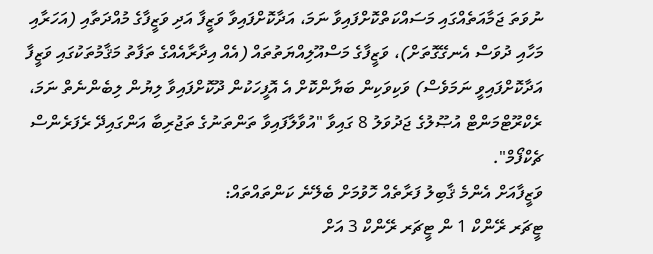ނުވަތަ ޖަމާއަތެއްގައި މަސައްކަތްކޮށްފައިވާ ނަމަ، އަދާކޮށްފައިވާ ވަޒީފާ އަދި ވަޒީފާގެ މުއްދަތާއި (އަހަރާއި މަހާއި ދުވަސް އެނގޭގޮތަށް)، ވަޒީފާގެ މަސްއޫލިއްޔަތުތައް (އެއް އިދާރާއެއްގެ ތަފާތު މަޤާމުތަކުގައި ވަޒީފާ އަދާކޮށްފައިވީ ނަމަވެސް) ވަކިވަކިން ބަޔާންކޮށް އެ އޮފީހަކުން ދޫކޮށްފައިވާ ލިޔުން ލިބެންނެތް ނަމަ، ރެކްރޫޓްމަންޓް އުޞޫލުގެ ޖަދުވަލު 8 ގައިވާ "އުވާލާފައިވާ ތަންތަނުގެ ތަޖުރިބާ އަންގައިދޭ ރެފަރެންސް ޗެކްފޯމް".
ވަޒީފާއަށް އެންމެ ޤާބިލު ފަރާތެއް ހޮވުމަށް ބެލޭނެ ކަންތައްތައް:
ޓީޗަރ ރޭންކް 1 ން ޓީޗަރ ރޭންކް 3 އަށް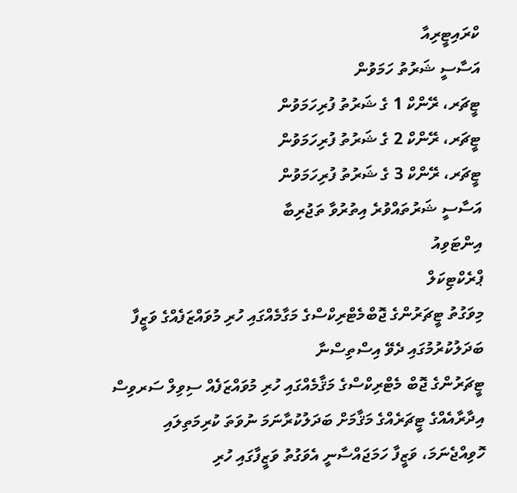ކްރައިޓީރިއާ
އަސާސީ ޝަރުތު ހަމަވުން
ޓީޗަރ، ރޭންކް 1 ގެ ޝަރުތު ފުރިހަމަވުން
ޓީޗަރ، ރޭންކް 2 ގެ ޝަރުތު ފުރިހަމަވުން
ޓީޗަރ، ރޭންކް 3 ގެ ޝަރުތު ފުރިހަމަވުން
އަސާސީ ޝަރުތައްވުރެ އިތުރުވާ ތަޖުރިބާ
އިންޓަވިއު
ޕްރެކްޓިކަލް
މިވަގުތު ޓީޗަރުންގެ ޖޮބްމެޓްރިކްސްގެ މަގާމެއްގައި ހުރި މުވައްޒަފެއްގެ ވަޒީފާ ބަދަލުކުރުމުގައި ދެވޭ އިސްތިސްނާ
ޓީޗަރުންގެ ޖޮބް މެޓްރިކްސްގެ މަޤާމެއްގައި ހުރި މުވައްޒަފެއް ސިވިލް ސަރވިސް އިދާރާއެއްގެ ޓީޗަރެއްގެ މަޤާމަށް ބަދަލުކުރާނަމަ ނުވަތަ ކުރިމަތިލައި ހޮވިއްޖެނަމަ، ވަޒީފާ ހަމަޖައްސާނީ އެވަގުތު ވަޒީފާގައި ހުރި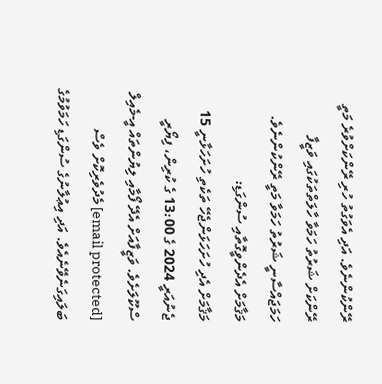ރޭންކުންނެވެ. އަދި އެވަގުތު ހުރި ރޭންކަށްވުރެ މަތީ ރޭންކަށް ޝަރުތު ހަމަވާ ހާލަތްތަކުގައި ވަޒީފާ ހަމަޖައްސާނީ ޝަރުތު ހަމަވާ މަތީ ރޭންކުންނެވެ.
މަޤާމަށް އެދެންވީގޮތާއި ސުންގަޑި:
މަޤާމަށް އެދި ހުށަހަޅަންޖެހޭ ތަކެތި ހުށަހަޅާނީ 15 ޖެނުއަރީ 2024 ގެ 13:00 ގެ ކުރިން، ފިޔޯރީ ސްކޫލަށެވެ. ވަޒީފާއަށް އެދޭ ފޯމާއި ލިޔުންތައް އީ-މެއިލް  [email protected] މެދުވެރިކޮށް ވެސް ބަލައިގަނެވޭނެއެވެ. އަދި އިޢުލާނުގެ ސުންގަޑި ހަމަވުމުގެ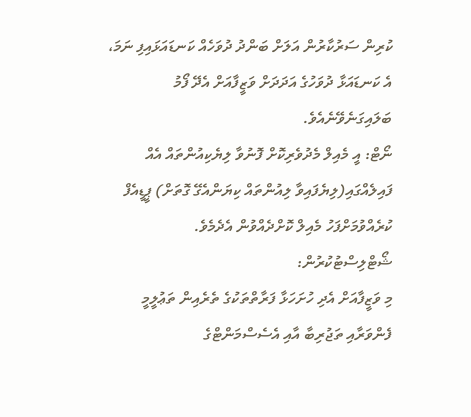ކުރިން ސަރުކާރުން އަލަށް ބަންދު ދުވަހެއް ކަނޑައަޅައިފި ނަމަ، އެ ކަނޑައަޅާ ދުވަހުގެ އަދަދަށް ވަޒީފާއަށް އެދޭ ފޯމު ބަލައިގަނެވޭނެއެވެ.
ނޯޓް: އީ މެއިލް މެދުވެރިކޮށް ފޮނުވާ ލިޔެކިއުންތައް އެއް ފައިލެއްގައި(ލިޔެފައިވާ ލިއުންތައް ކިޔަންއެގޭ ގޮތަށް) ޕީޑީއެފް ކުރެއްވުމަށްފަހު މެއިލް ކޮށްދެއްވުން އެދެމެވެ.
ޝޯޓްލިސްޓުކުރުން:
މި ވަޒީފާއަށް އެދި ހުށަހަޅާ ފަރާތްތަކުގެ ތެރެއިން ތަޢުލީމީ ފެންވަރާއި ތަޖުރިބާ އާއި އެސެސްމަންޓްގެ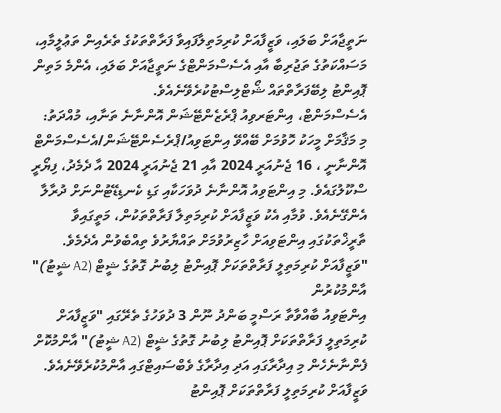ނަތީޖާއަށް ބަލައި، ވަޒީފާއަށް ކުރިމަތިލާފައިވާ ފަރާތްތަކުގެ ތެރެއިން ތަޢުލީމާއި، މަސައްކަތުގެ ތަޖުރިބާ އާއި އެސެސްމަންޓްގެ ނަތީޖާއަށް ބަލައި، އެންމެ މަތިން ޕޮއިންޓު ލިބޭފަރާތްތައް ޝޯޓްލިސްޓުކުރެވޭނެއެވެ.
އެސެސްމަންޓް، އިންޓަރވިއު ޕްރެޒެންޓޭޝަން އޮންނާނެ ތަނާއި، މުއްދަތު:
މި މަޤާމަށް މީހަކު ހޮވުމަށް ބޭއްވޭ އިންޓަވިއު/ޕްރެސެންޓޭޝަން/އެސެސްމަންޓް އޮންނާނީ ، 16 ޖެނުއަރީ 2024 އާއި 21 ޖެނުއަރީ 2024 އާ ދެމެދު، ފިޔޯރީ ސްކޫލުގައެވެ. މި އިންޓަވިއު އޮންނާނެ ދުވަހަކާއި ގަޑި ކެނޑިޑޭޓުންނަށް ދުރާލާ އެންގޭނެއެވެ. ވުމާއި އެކު ވަޒީފާއަށް ކުރިމަތިލާ ފަރާތްތަކުން، މަތީގައިވާ ތާރީޚްތަކުގައި އިންޓަވިއަށް ހާޒިރުވުމަށް ތައްޔާރުވެ ތިއްބެވުން އެދެމެވެ.
"ވަޒީފާއަށް ކުރިމަތިލީ ފަރާތްތަކަށް ޕޮއިންޓު ލިބުނު ގޮތުގެ ޝީޓް (A2 ޝީޓު)" އާންމުކުރުން
އިންޓަވިއު ބާއްވާތާ ރަސްމީ ބަންދު ނޫން 3 ދުވަހުގެ ތެރޭގައި "ވަޒީފާއަށް ކުރިމަތިލީ ފަރާތްތަކަށް ޕޮއިންޓު ލިބުނު ގޮތުގެ ޝީޓް (A2 ޝީޓު)" އާންމުކޮށް ފެންނާނެހެން މި އިދާރާގައި އަދި އިދާރާގެ ވެބްސައިޓްގައި އާންމުކުރެވޭނެއެވެ. ވަޒީފާއަށް ކުރިމަތިލީ ފަރާތްތަކަށް ޕޮއިންޓު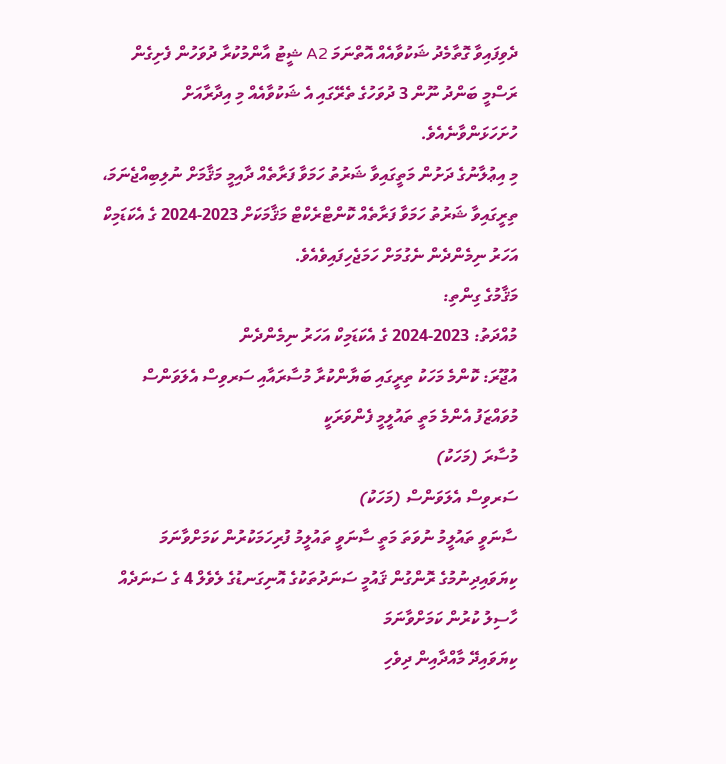ދެވިފައިވާ ގޮތާމެދު ޝަކުވާއެއް އޮތްނަމަ A2 ޝީޓު އާންމުކުރާ ދުވަހުން ފެށިގެން ރަސްމީ ބަންދު ނޫން 3 ދުވަހުގެ ތެރޭގައި އެ ޝަކުވާއެއް މި އިދާރާއަށް ހުށަހަޅަންވާނެއެވެ.
މި އިޢުލާނުގެ ދަށުން މަތީގައިވާ ޝަރުތު ހަމަވާ ފަރާތެއް ދާއިމީ މަޤާމަށް ނުލިބިއްޖެނަމަ، ތިރީގައިވާ ޝަރުތު ހަމަވާ ފަރާތެއް ކޮންޓްރެކްޓް މަޤާމަކަށް 2023-2024 ގެ އެކަޑަމިކް އަހަރު ނިމެންދެން ނެގުމަށް ހަމަޖެހިފައިވެއެވެ.
މަޤާމުގެ ގިންތި:
މުއްދަތު: 2023-2024 ގެ އެކަޑަމިކް އަހަރު ނިމެންދެން
އުޖޫރަ: ކޮންމެ މަހަކު ތިރީގައި ބަޔާންކުރާ މުސާރައާއި ސަރވިސް އެލަވަންސް
މުވައްޒަފު އެންމެ މަތީ ތައުލީމީ ފެންވަރަކީ
މުސާރަ (މަހަކު)
ސަރވިސް އެލަވަންސް (މަހަކު)
ސާނަވީ ތައުލީމު ނުވަތަ މަތީ ސާނަވީ ތައުލީމު ފުރިހަމަކުރުން ކަމަށްވާނަމަ
ކިޔަވައިދިނުމުގެ ރޮންގުން ޤައުމީ ސަނަދުތަކުގެ އޮނިގަނޑުގެ ލެވެލް 4 ގެ ސަނަދެއް ހާސިލު ކުރުން ކަމަށްވާނަމަ
ކިޔަވައިދޭ މާއްދާއިން ދިވެހި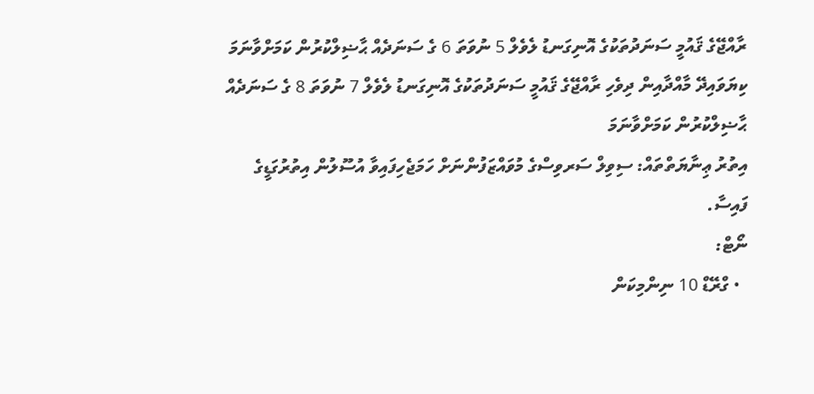ރާއްޖޭގެ ޤައުމީ ސަނަދުތަކުގެ އޮނިގަނޑު ލެވެލް 5 ނުވަތަ 6 ގެ ސަނަދެއް ޙާޟިލްކުރުން ކަމަށްވާނަމަ
ކިޔަވައިދޭ މާއްދާއިން ދިވެހި ރާއްޖޭގެ ޤައުމީ ސަނަދުތަކުގެ އޮނިގަނޑު ލެވެލް 7 ނުވަތަ 8 ގެ ސަނަދެއް ޙާޟިލްކުރުން ކަމަށްވާނަމަ
އިތުރު ޢިނާޔަތްތައް: ސިވިލް ސަރވިސްގެ މުވައްޒަފުންނަށް ހަމަޖެހިފައިވާ އުސޫލުން އިތުރުގަޑީގެ ފައިސާ.
ނޯޓް:
  • ގްރޭޑް 10 ނިންމިކަން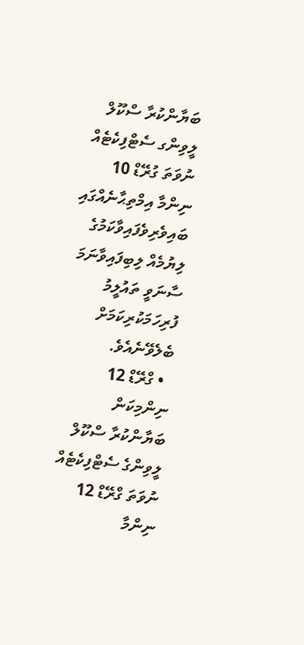ބަޔާންކުރާ ސްކޫލް ލީވިންގ ސެޓްފިކެޓެއް ނުވަތަ ގުރޭޑް 10 ނިންމާ އިމްތިޙާނެއްގައި ބައިވެރިވެފައިވާކަމުގެ ލިޔުމެއް ލިބިފައިވާނަމަ ސާނަވީ ތައުލީމު ފުރިހަމަކުރިކަމަށް ބެލެވޭނެއެވެ.
  • ގްރޭޑް 12 ނިންމިކަން ބަޔާންކުރާ ސްކޫލް ލީވިންގެ ސެޓްފިކެޓެއް ނުވަތަ ގްރޭޑް 12 ނިންމާ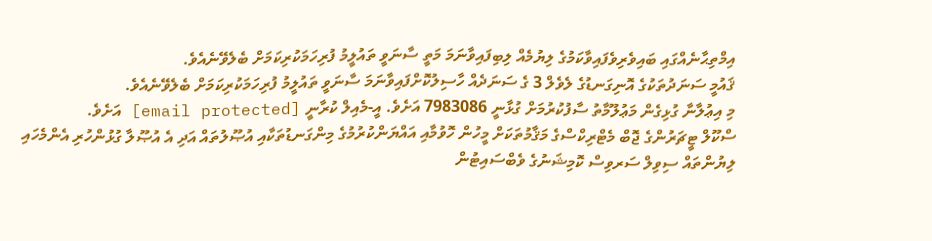އިމްތިޙާނެއްގައި ބައިވެރިވެފައިވާކަމުގެ ލިޔުމެއް ލިބިފައިވާނަމަ މަތީ ސާނަވީ ތައުލީމު ފުރިހަމަކުރިކަމަށް ބެލެވޭނެއެވެ.
ޤައުމީ ސަނަދުތަކުގެ އޮނިގަނޑުގެ ލެވެލް 3 ގެ ސަނަދެއް ހާސިލުކޮށްފައިވާނަމަ ސާނަވީ ތައުލީމު ފުރިހަމަކުރިކަމަށް ބެލެވޭނެއެވެ.
މި އިޢުލާނާ ގުޅިގެން މަޢުލޫމާތު ސާފުކުރުމަށް ގުޅާނީ 7983086 އަށެވެ. އީ-މެއިލް ކުރާނީ [email protected] އަށެވެ.
ސްކޫލް ޓީޗަރުންގެ ޖޮބް މެޓްރިކްސްގެ މަޤާމުތަކަށް މީހުން ހޮވުމާއި އައްޔަންކުރުމުގެ މިންގަނޑުތަކާއި އުޞޫލުތައް އަދި އެ އުޞޫލާ ގުޅުންހުރި އެންމެހައި ލިޔުންތައް ސިވިލް ސަރވިސް ކޮމިޝަނުގެ ވެބްސައިޓުން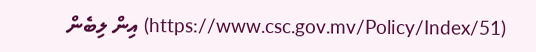(https://www.csc.gov.mv/Policy/Index/51) އިން ލިބެން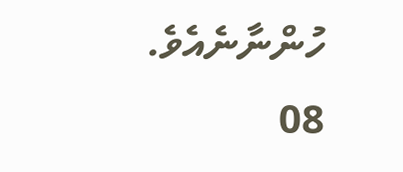ހުންނާނެއެވެ.
08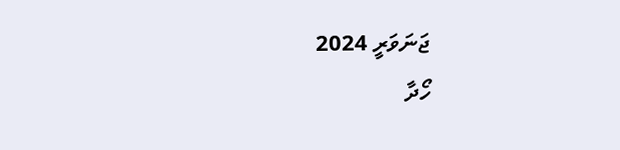ޖަނަވަރީ 2024
ހޯދާ